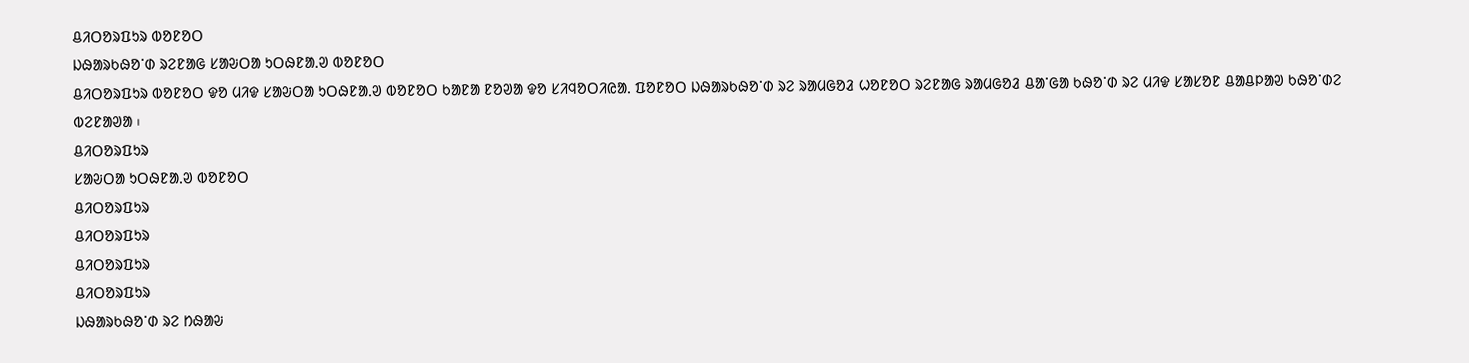ᱪᱤᱛᱚᱨᱯᱩᱨ ᱵᱚᱱᱚᱛ
ᱡᱷᱟᱨᱠᱷᱚᱸᱰ ᱨᱮᱱᱟᱜ ᱥᱟᱶᱛᱟ ᱩᱛᱷᱱᱟᱹᱣ ᱵᱚᱱᱚᱛ
ᱪᱤᱛᱚᱨᱯᱩᱨ ᱵᱚᱱᱚᱛ ᱫᱚ ᱢᱤᱫ ᱥᱟᱶᱛᱟ ᱩᱛᱷᱱᱟᱹᱣ ᱵᱚᱱᱚᱛ ᱠᱟᱱᱟ ᱱᱚᱣᱟ ᱫᱚ ᱥᱤᱧᱚᱛᱤᱭᱟᱹ ᱯᱚᱱᱚᱛ ᱡᱷᱟᱨᱠᱷᱚᱸᱰ ᱨᱮ ᱨᱟᱢᱜᱚᱲ ᱦᱚᱱᱚᱛ ᱨᱮᱱᱟᱜ ᱨᱟᱢᱜᱚᱲ ᱪᱟᱸᱜᱟ ᱠᱷᱚᱸᱰ ᱨᱮ ᱢᱤᱫ ᱥᱟᱥᱚᱱ ᱪᱟᱪᱞᱟᱣ ᱠᱷᱚᱸᱰᱮ ᱵᱮᱱᱟᱣᱟ ᱾
ᱪᱤᱛᱚᱨᱯᱩᱨ
ᱥᱟᱶᱛᱟ ᱩᱛᱷᱱᱟᱹᱣ ᱵᱚᱱᱚᱛ
ᱪᱤᱛᱚᱨᱯᱩᱨ
ᱪᱤᱛᱚᱨᱯᱩᱨ
ᱪᱤᱛᱚᱨᱯᱩᱨ
ᱪᱤᱛᱚᱨᱯᱩᱨ
ᱡᱷᱟᱨᱠᱷᱚᱸᱰ ᱨᱮ ᱴᱷᱟᱶ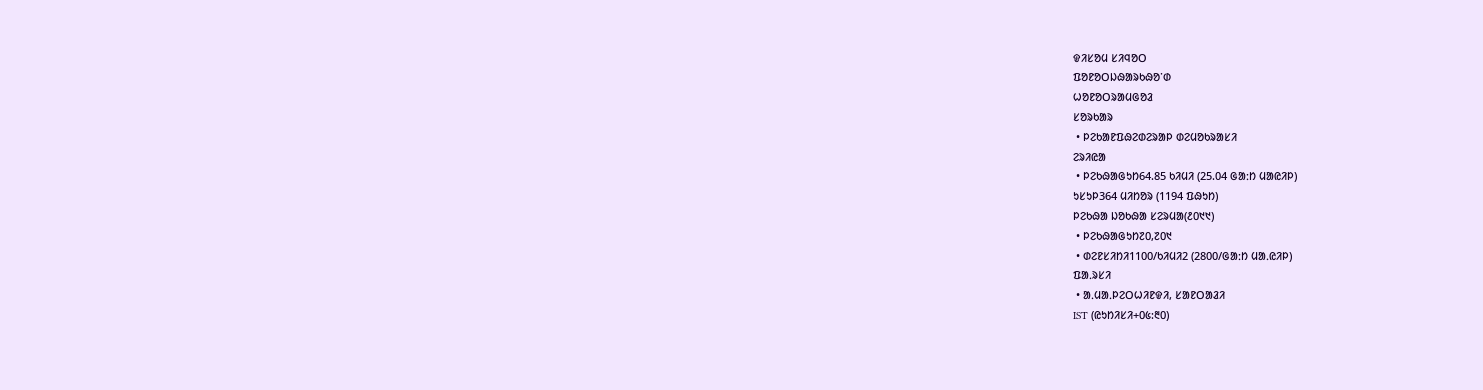ᱫᱤᱥᱚᱢ ᱥᱤᱧᱚᱛ
ᱯᱚᱱᱚᱛᱡᱷᱟᱨᱠᱷᱚᱸᱰ
ᱦᱚᱱᱚᱛᱨᱟᱢᱜᱚᱲ
ᱥᱚᱨᱠᱟᱨ
 • ᱞᱮᱠᱟᱱᱯᱷᱮᱰᱮᱨᱟᱞ ᱰᱮᱢᱚᱠᱨᱟᱥᱤ
ᱮᱨᱤᱭᱟ
 • ᱞᱮᱠᱷᱟᱜᱩᱴ64.85 ᱠᱤᱢᱤ (25.04 ᱜᱟᱺᱴ ᱢᱟᱭᱤᱞ)
ᱩᱥᱩᱞ364 ᱢᱤᱴᱚᱨ (1194 ᱯᱷᱩᱴ)
ᱞᱮᱠᱷᱟ ᱡᱚᱠᱷᱟ ᱥᱮᱨᱢᱟ(᱒᱐᱑᱑)
 • ᱞᱮᱠᱷᱟᱜᱩᱴ᱗᱐,᱗᱐᱑
 • ᱰᱮᱱᱥᱤᱴᱤ1100/ᱠᱤᱢᱤ2 (2800/ᱜᱟᱺᱴ ᱢᱟᱹᱭᱤᱞ)
ᱯᱟᱹᱨᱥᱤ
 • ᱟᱹᱢᱟᱹᱞᱮᱛᱦᱤᱱᱫᱤ, ᱥᱟᱱᱛᱟᱲᱤ
IST (ᱭᱩᱴᱤᱥᱤ+᱐᱕:᱓᱐)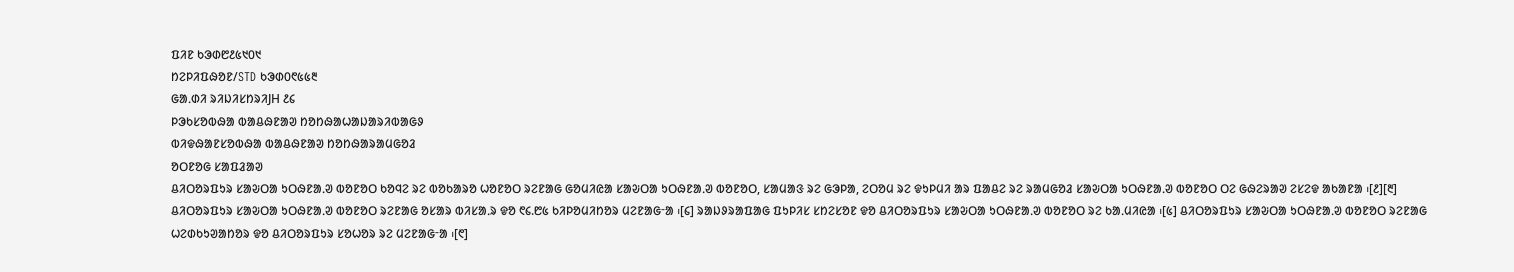ᱯᱤᱱ ᱠᱳᱰ᱘᱒᱕᱑᱐᱑
ᱴᱮᱞᱤᱯᱷᱚᱱ/STD ᱠᱳᱰ᱐᱖᱕᱕᱓
ᱜᱟᱹᱰᱤ ᱨᱤᱡᱤᱥᱴᱨᱤJH ᱒᱔
ᱞᱳᱠᱥᱚᱵᱷᱟ ᱵᱟᱪᱷᱱᱟᱣ ᱴᱚᱴᱷᱟᱦᱟᱡᱟᱨᱤᱵᱟᱜᱽ
ᱵᱤᱫᱷᱟᱱᱥᱚᱵᱷᱟ ᱵᱟᱪᱷᱱᱟᱣ ᱴᱚᱴᱷᱟᱨᱟᱢᱜᱚᱲ
ᱚᱛᱱᱚᱜ ᱥᱟᱯᱲᱟᱣ
ᱪᱤᱛᱚᱨᱯᱩᱨ ᱥᱟᱶᱛᱟ ᱩᱛᱷᱱᱟᱹᱣ ᱵᱚᱱᱚᱛ ᱠᱚᱧᱮ ᱨᱮ ᱵᱚᱠᱟᱨᱚ ᱦᱚᱱᱚᱛ ᱨᱮᱱᱟᱜ ᱜᱚᱢᱤᱭᱟ ᱥᱟᱶᱛᱟ ᱩᱛᱷᱱᱟᱹᱣ ᱵᱚᱱᱚᱛ, ᱥᱟᱢᱟᱝ ᱨᱮ ᱜᱳᱞᱟ, ᱮᱛᱚᱢ ᱨᱮ ᱫᱩᱞᱢᱤ ᱟᱨ ᱯᱟᱪᱮ ᱨᱮ ᱨᱟᱢᱜᱚᱲ ᱥᱟᱶᱛᱟ ᱩᱛᱷᱱᱟᱹᱣ ᱵᱚᱱᱚᱛ ᱛᱮ ᱜᱷᱮᱨᱟᱣ ᱮᱥᱮᱫ ᱟᱠᱟᱱᱟ ᱾[᱒][᱓]
ᱪᱤᱛᱚᱨᱯᱩᱨ ᱥᱟᱶᱛᱟ ᱩᱛᱷᱱᱟᱹᱣ ᱵᱚᱱᱚᱛ ᱨᱮᱱᱟᱜ ᱚᱥᱟᱨ ᱵᱤᱥᱟᱹᱨ ᱫᱚ ᱖᱔.᱘᱕ ᱠᱤᱞᱚᱢᱤᱴᱚᱨ ᱢᱮᱱᱟᱜᱼᱟ ᱾[᱔] ᱨᱟᱡᱽᱨᱟᱯᱟᱜ ᱯᱩᱞᱤᱥ ᱥᱴᱮᱥᱚᱱ ᱫᱚ ᱪᱤᱛᱚᱨᱯᱩᱨ ᱥᱟᱶᱛᱟ ᱩᱛᱷᱱᱟᱹᱣ ᱵᱚᱱᱚᱛ ᱨᱮ ᱠᱟᱹᱢᱤᱭᱟ ᱾[᱕] ᱪᱤᱛᱚᱨᱯᱩᱨ ᱥᱟᱶᱛᱟ ᱩᱛᱷᱱᱟᱹᱣ ᱵᱚᱱᱚᱛ ᱨᱮᱱᱟᱜ ᱦᱮᱰᱠᱩᱣᱟᱴᱚᱨ ᱫᱚ ᱪᱤᱛᱚᱨᱯᱩᱨ ᱥᱚᱦᱚᱨ ᱨᱮ ᱢᱮᱱᱟᱜᱼᱟ ᱾[᱖]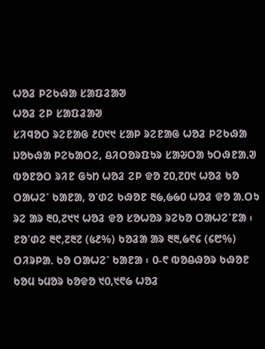ᱦᱚᱲ ᱞᱮᱠᱷᱟ ᱥᱟᱯᱲᱟᱣ
ᱦᱚᱲ ᱮᱞ ᱥᱟᱯᱲᱟᱣ
ᱥᱤᱧᱚᱛ ᱨᱮᱱᱟᱜ ᱒᱐᱑᱑ ᱥᱟᱞ ᱨᱮᱱᱟᱜ ᱦᱚᱲ ᱞᱮᱠᱷᱟ ᱡᱚᱠᱷᱟ ᱞᱮᱠᱟᱛᱮ, ᱪᱤᱛᱚᱨᱯᱩᱨ ᱥᱟᱶᱛᱟ ᱩᱛᱷᱱᱟᱹᱣ ᱵᱚᱱᱚᱛ ᱨᱤᱱ ᱜᱩᱴ ᱦᱚᱲ ᱮᱞ ᱫᱚ ᱗᱐,᱗᱐᱑ ᱦᱚᱲ ᱠᱚ ᱛᱟᱦᱮᱸ ᱠᱟᱱᱟ, ᱚᱸᱰᱮ ᱠᱷᱚᱱ ᱓᱙,᱙᱙᱐ ᱦᱚᱲ ᱫᱚ ᱟᱹᱛᱩ ᱨᱮ ᱟᱨ ᱓᱐,᱗᱑᱑ ᱦᱚᱲ ᱫᱚ ᱥᱚᱦᱚᱨ ᱨᱮᱠᱚ ᱛᱟᱦᱮᱸᱱᱟ ᱾ ᱱᱚᱸᱰᱮ ᱓᱖,᱗᱓᱗ (᱕᱒%) ᱠᱚᱲᱟ ᱟᱨ ᱓᱓,᱙᱖᱔ (᱔᱘%) ᱛᱤᱨᱞᱟᱹ ᱠᱚ ᱛᱟᱦᱮᱸ ᱠᱟᱱᱟ ᱾ ᱐-᱖ ᱵᱚᱪᱷᱚᱨ ᱠᱷᱚᱱ ᱠᱚᱢ ᱩᱢᱚᱨ ᱠᱚᱫᱚ ᱑᱐,᱑᱖᱙ ᱦᱚᱲ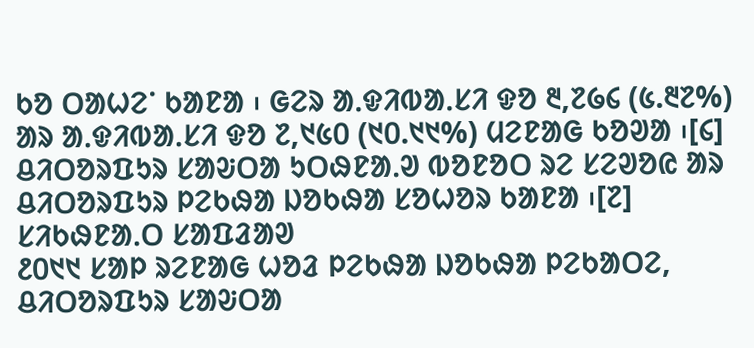ᱠᱚ ᱛᱟᱦᱮᱸ ᱠᱟᱱᱟ ᱾ ᱜᱮᱨ ᱟᱹᱫᱤᱵᱟᱹᱥᱤ ᱫᱚ ᱓,᱗᱙᱔ (᱕.᱓᱗%) ᱟᱨ ᱟᱹᱫᱤᱵᱟᱹᱥᱤ ᱫᱚ ᱗,᱑᱕᱐ (᱑᱐.᱑᱑%) ᱢᱮᱱᱟᱜ ᱠᱚᱣᱟ ᱾[᱔]
ᱪᱤᱛᱚᱨᱯᱩᱨ ᱥᱟᱶᱛᱟ ᱩᱛᱷᱱᱟᱹᱣ ᱵᱚᱱᱚᱛ ᱨᱮ ᱥᱮᱣᱚᱭ ᱟᱨ ᱪᱤᱛᱚᱨᱯᱩᱨ ᱞᱮᱠᱷᱟ ᱡᱚᱠᱷᱟ ᱥᱚᱦᱚᱨ ᱠᱟᱱᱟ ᱾[᱗]
ᱥᱤᱠᱷᱱᱟᱹᱛ ᱥᱟᱯᱲᱟᱣ
᱒᱐᱑᱑ ᱥᱟᱞ ᱨᱮᱱᱟᱜ ᱦᱚᱲ ᱞᱮᱠᱷᱟ ᱡᱚᱠᱷᱟ ᱞᱮᱠᱟᱛᱮ, ᱪᱤᱛᱚᱨᱯᱩᱨ ᱥᱟᱶᱛᱟ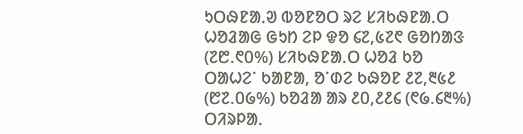ᱩᱛᱷᱱᱟᱹᱣ ᱵᱚᱱᱚᱛ ᱨᱮ ᱥᱤᱠᱷᱱᱟᱹᱛ ᱦᱚᱲᱟᱜ ᱜᱩᱴ ᱮᱞ ᱫᱚ ᱔᱗,᱕᱗᱖ ᱜᱚᱴᱟᱝ (᱗᱘.᱖᱐%) ᱥᱤᱠᱷᱱᱟᱹᱛ ᱦᱚᱲ ᱠᱚ ᱛᱟᱦᱮᱸ ᱠᱟᱱᱟ, ᱚᱸᱰᱮ ᱠᱷᱚᱱ ᱒᱗,᱓᱕᱒ (᱘᱗.᱐᱙%) ᱠᱚᱲᱟ ᱟᱨ ᱒᱐,᱒᱒᱔ (᱖᱙.᱔᱓%) ᱛᱤᱨᱞᱟᱹ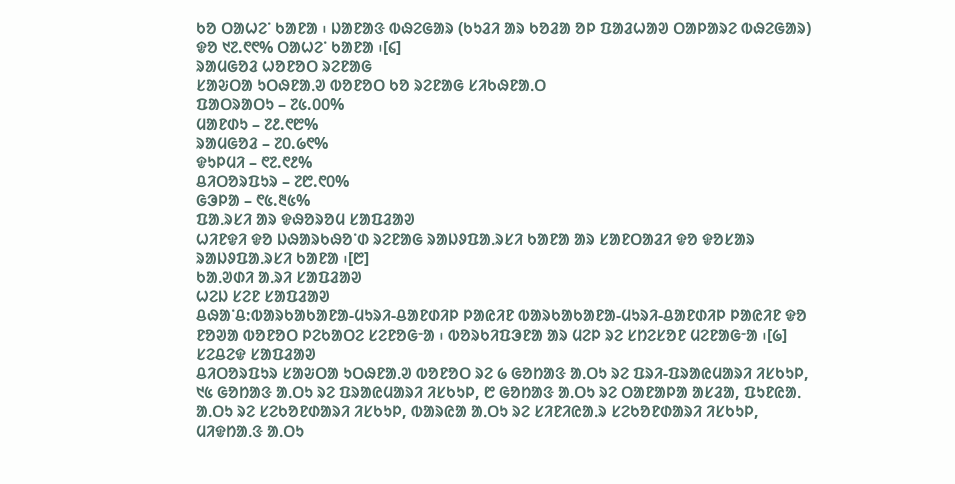ᱠᱚ ᱛᱟᱦᱮᱸ ᱠᱟᱱᱟ ᱾ ᱡᱟᱱᱟᱝ ᱵᱷᱮᱜᱟᱨ (ᱠᱩᱲᱤ ᱟᱨ ᱠᱚᱲᱟ ᱚᱞ ᱯᱟᱲᱦᱟᱣ ᱛᱟᱞᱟᱨᱮ ᱵᱷᱮᱜᱟᱨ) ᱫᱚ ᱑᱗.᱖᱖% ᱛᱟᱦᱮᱸ ᱠᱟᱱᱟ ᱾[᱔]
ᱨᱟᱢᱜᱚᱲ ᱦᱚᱱᱚᱛ ᱨᱮᱱᱟᱜ
ᱥᱟᱶᱛᱟ ᱩᱛᱷᱱᱟᱹᱣ ᱵᱚᱱᱚᱛ ᱠᱚ ᱨᱮᱱᱟᱜ ᱥᱤᱠᱷᱱᱟᱹᱛ
ᱯᱟᱛᱨᱟᱛᱩ – ᱗᱕.᱐᱐%
ᱢᱟᱱᱰᱩ – ᱗᱒.᱖᱘%
ᱨᱟᱢᱜᱚᱲ – ᱗᱐.᱙᱖%
ᱫᱩᱞᱢᱤ – ᱖᱗.᱖᱒%
ᱪᱤᱛᱚᱨᱯᱩᱨ – ᱗᱘.᱖᱐%
ᱜᱳᱞᱟ – ᱖᱕.᱓᱕%
ᱯᱟᱹᱨᱥᱤ ᱟᱨ ᱫᱷᱚᱨᱚᱢ ᱥᱟᱯᱲᱟᱣ
ᱦᱤᱱᱫᱤ ᱫᱚ ᱡᱷᱟᱨᱠᱷᱚᱸᱰ ᱨᱮᱱᱟᱜ ᱨᱟᱡᱽᱯᱟᱹᱨᱥᱤ ᱠᱟᱱᱟ ᱟᱨ ᱥᱟᱱᱛᱟᱲᱤ ᱫᱚ ᱫᱚᱥᱟᱨ ᱨᱟᱡᱽᱯᱟᱹᱨᱥᱤ ᱠᱟᱱᱟ ᱾[᱘]
ᱠᱟᱹᱣᱰᱤ ᱟᱹᱨᱤ ᱥᱟᱯᱲᱟᱣ
ᱦᱮᱡ ᱥᱮᱱ ᱥᱟᱯᱲᱟᱣ
ᱪᱷᱟᱸᱪ:ᱵᱟᱨᱠᱟᱠᱟᱱᱟ-ᱢᱩᱨᱤ-ᱪᱟᱱᱰᱤᱞ ᱞᱟᱭᱤᱱ ᱵᱟᱨᱠᱟᱠᱟᱱᱟ-ᱢᱩᱨᱤ-ᱪᱟᱱᱰᱤᱞ ᱞᱟᱭᱤᱱ ᱫᱚ ᱱᱚᱣᱟ ᱵᱚᱱᱚᱛ ᱞᱮᱠᱟᱛᱮ ᱥᱮᱱᱚᱜᱼᱟ ᱾ ᱵᱚᱨᱠᱤᱯᱳᱱᱟ ᱟᱨ ᱢᱮᱞ ᱨᱮ ᱥᱴᱮᱥᱚᱱ ᱢᱮᱱᱟᱜᱼᱟ ᱾[᱙]
ᱥᱮᱪᱮᱫ ᱥᱟᱯᱲᱟᱣ
ᱪᱤᱛᱚᱨᱯᱩᱨ ᱥᱟᱶᱛᱟ ᱩᱛᱷᱱᱟᱹᱣ ᱵᱚᱱᱚᱛ ᱨᱮ ᱙ ᱜᱚᱴᱟᱝ ᱟᱹᱛᱩ ᱨᱮ ᱯᱨᱤ-ᱯᱨᱟᱭᱢᱟᱨᱤ ᱤᱥᱠᱩᱞ, ᱑᱕ ᱜᱚᱴᱟᱝ ᱟᱹᱛᱩ ᱨᱮ ᱯᱨᱟᱭᱢᱟᱨᱤ ᱤᱥᱠᱩᱞ, ᱘ ᱜᱚᱴᱟᱝ ᱟᱹᱛᱩ ᱨᱮ ᱛᱟᱱᱟᱞᱟ ᱟᱥᱲᱟ, ᱯᱩᱱᱭᱟᱹ ᱟᱹᱛᱩ ᱨᱮ ᱥᱮᱠᱚᱱᱰᱟᱨᱤ ᱤᱥᱠᱩᱞ, ᱵᱟᱨᱭᱟ ᱟᱹᱛᱩ ᱨᱮ ᱥᱤᱱᱤᱭᱟᱹᱨ ᱥᱮᱠᱚᱱᱰᱟᱨᱤ ᱤᱥᱠᱩᱞ, ᱢᱤᱫᱴᱟᱹᱝ ᱟᱹᱛᱩ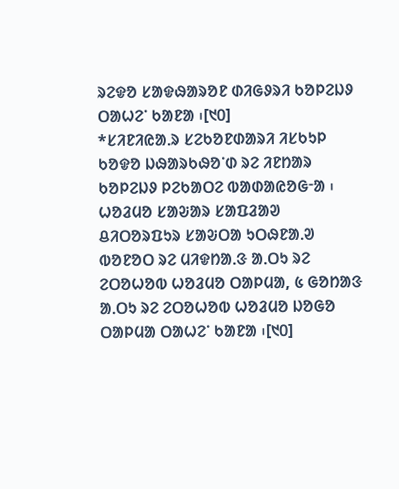ᱨᱮᱫᱚ ᱥᱟᱫᱷᱟᱨᱚᱱ ᱰᱤᱜᱽᱨᱤ ᱠᱚᱞᱮᱡᱽ ᱛᱟᱦᱮᱸ ᱠᱟᱱᱟ ᱾[᱑᱐]
*ᱥᱤᱱᱤᱭᱟᱹᱨ ᱥᱮᱠᱚᱱᱰᱟᱨᱤ ᱤᱥᱠᱩᱞ ᱠᱚᱫᱚ ᱡᱷᱟᱨᱠᱷᱚᱸᱰ ᱨᱮ ᱤᱱᱴᱟᱨ ᱠᱚᱞᱮᱡᱽ ᱞᱮᱠᱟᱛᱮ ᱵᱟᱰᱟᱭᱚᱜᱼᱟ ᱾
ᱦᱚᱲᱢᱚ ᱥᱟᱶᱟᱨ ᱥᱟᱯᱲᱟᱣ
ᱪᱤᱛᱚᱨᱯᱩᱨ ᱥᱟᱶᱛᱟ ᱩᱛᱷᱱᱟᱹᱣ ᱵᱚᱱᱚᱛ ᱨᱮ ᱢᱤᱫᱴᱟᱹᱝ ᱟᱹᱛᱩ ᱨᱮ ᱮᱛᱚᱦᱚᱵ ᱦᱚᱲᱢᱚ ᱛᱟᱞᱢᱟ, ᱕ ᱜᱚᱴᱟᱝ ᱟᱹᱛᱩ ᱨᱮ ᱮᱛᱚᱦᱚᱵ ᱦᱚᱲᱢᱚ ᱡᱚᱜᱚ ᱛᱟᱞᱢᱟ ᱛᱟᱦᱮᱸ ᱠᱟᱱᱟ ᱾[᱑᱐]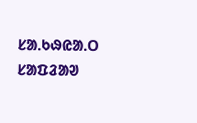ᱥᱟᱹᱠᱷᱭᱟᱹᱛ ᱥᱟᱯᱲᱟᱣ